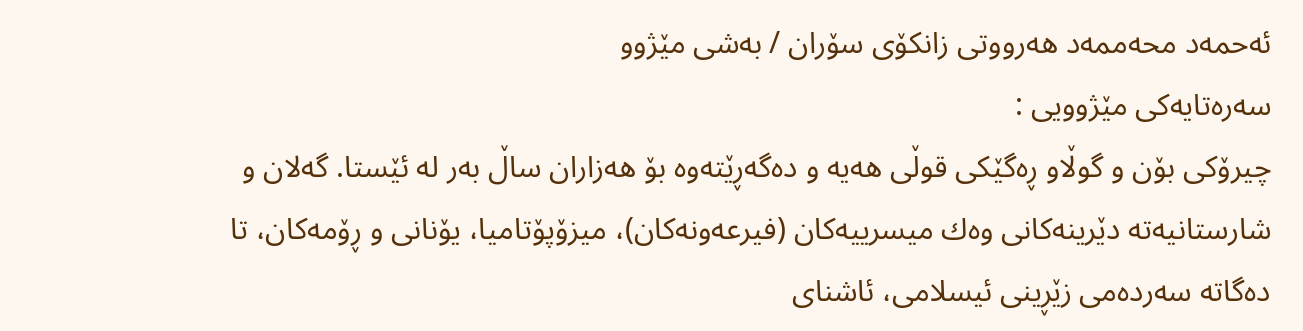ئەحمەد محەممەد هەرووتی زانكۆی سۆران / بەشی مێژوو
سەرەتایەكی مێژوویی :
چیرۆكی بۆن و گوڵاو ڕەگێكی قوڵی هەیە و دەگەڕێتەوە بۆ هەزاران ساڵ بەر لە ئێستا. گەلان و شارستانیەتە دێرینەكانی وەك میسرییەكان (فیرعەونەكان)، میزۆپۆتامیا، یۆنانی و ڕۆمەكان، تا دەگاتە سەردەمی زێڕینی ئیسلامی، ئاشنای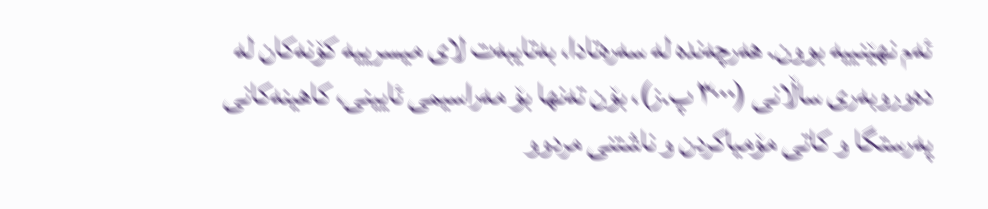ئەم نهێنییە بوون. هەرچەندە لە سەرەتادا، بەتایبەت لای میسرییە كۆنەكان لە دەوروبەری ساڵانی (٣٠٠٠ پ.ز)، بۆن تەنها بۆ مەراسیمی ئایینی، كاهینەكانی پەرستگا و كاتی مۆمیاكردن و ناشتنی مردوو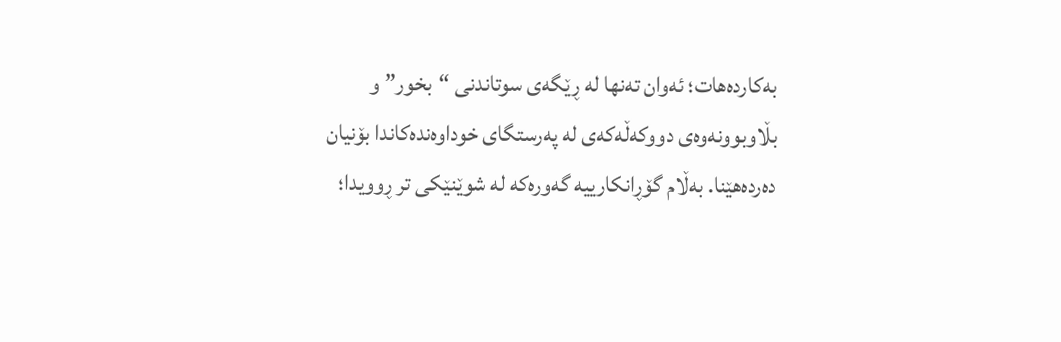بەكاردەهات؛ ئەوان تەنها لە ڕێگەی سوتاندنی “بخور” و بڵاوبوونەوەی دووكەڵەكەی لە پەرستگای خوداوەندەكاندا بۆنیان دەردەهێنا. بەڵام گۆڕانكارییە گەورەكە لە شوێنێكی تر ڕوویدا؛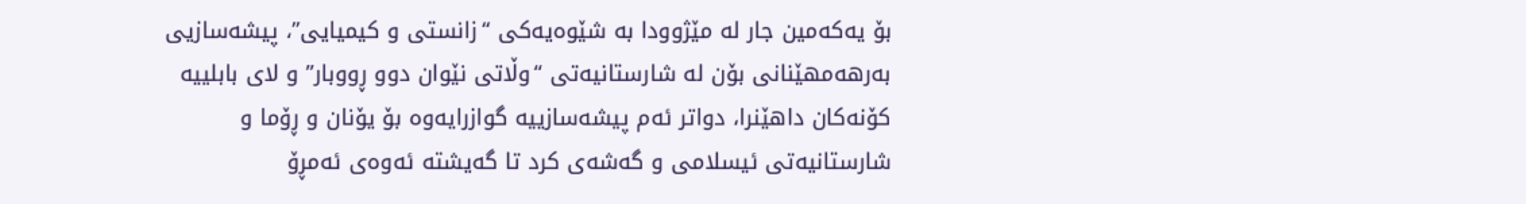بۆ یەكەمین جار لە مێژوودا بە شێوەیەكی “زانستی و كیمیایی”، پیشەسازیی بەرهەمهێنانی بۆن لە شارستانیەتی “وڵاتی نێوان دوو ڕووبار” و لای بابلییە كۆنەكان داهێنرا، دواتر ئەم پیشەسازییە گوازرایەوە بۆ یۆنان و ڕۆما و شارستانیەتی ئیسلامی و گەشەی كرد تا گەیشتە ئەوەی ئەمڕۆ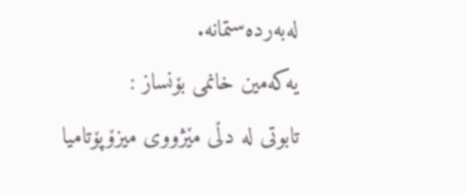لەبەردەستمانە.
یەكەمین خانمی بۆنساز :
تابوتی لە دڵی مێژووی میزۆپۆتامیا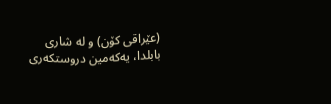(عێراقی كۆن) و لە شاری بابلدا، یەكەمین دروستكەری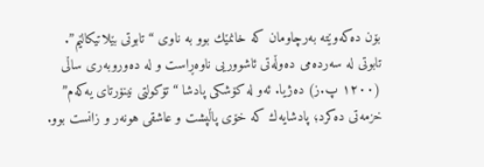بۆن دەكەوێتە بەرچاومان كە خانمێك بوو بە ناوی “تابوتی بێلاتیكالێم”.
تابوتی لە سەردەمی دەوڵەتی ئاشووریی ناوەڕاست و لە دەوروبەری ساڵی (١٢٠٠ پ.ز) دەژیا. ئەو لە كۆشكی پادشا “تۆكولتی نینۆرتای یەكەم” خزمەتی دەكرد؛ پادشایەك كە خۆی پاڵپشت و عاشقی هونەر و زانست بوو.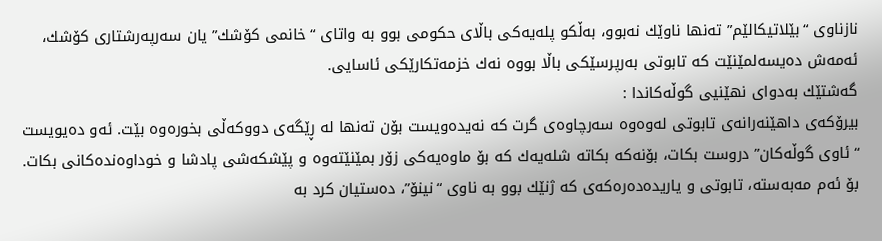نازناوی “بێلاتیكالێم” تەنها ناوێك نەبوو، بەڵكو پلەیەكی باڵای حكومی بوو بە واتای “خانمی كۆشك” یان سەرپەرشتاری كۆشك، ئەمەش دەیسەلمێنێت كە تابوتی بەرپرسێكی باڵا بووە نەك خزمەتكارێكی ئاسایی.
گەشتێك بەدوای نهێنیی گوڵەكاندا :
بیرۆكەی داهێنەرانەی تابوتی لەوەوە سەرچاوەی گرت كە نەیدەویست بۆن تەنها لە ڕێگەی دووكەڵی بخورەوە بێت. ئەو دەیویست “ئاوی گوڵەكان” دروست بكات، بۆنەكە بكاتە شلەیەك كە بۆ ماوەیەكی زۆر بمێنێتەوە و پێشكەشی پادشا و خوداوەندەكانی بكات.
بۆ ئەم مەبەستە، تابوتی و یاریدەدەرەكەی كە ژنێك بوو بە ناوی “نینۆ”، دەستیان كرد بە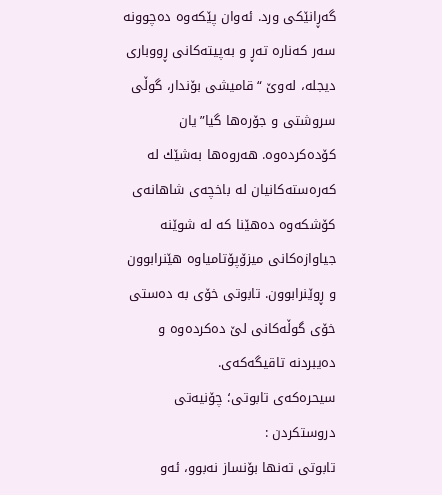گەڕانێكی ورد. ئەوان پێكەوە دەچوونە سەر كەنارە تەڕ و بەپیتەكانی ڕووباری دیجلە، لەوێ “قامیشی بۆندار، گوڵی سروشتی و جۆرەها گیا”یان كۆدەكردەوە. هەروەها بەشێك لە كەرەستەكانیان لە باخچەی شاهانەی كۆشكەوە دەهێنا كە لە شوێنە جیاوازەكانی میزۆپۆتامیاوە هێنرابوون و ڕوێنرابوون. تابوتی خۆی بە دەستی خۆی گوڵەكانی لێ دەكردەوە و دەیبردنە تاقیگەكەی.
سیحرەكەی تابوتی؛ چۆنیەتی دروستكردن :
تابوتی تەنها بۆنساز نەبوو، ئەو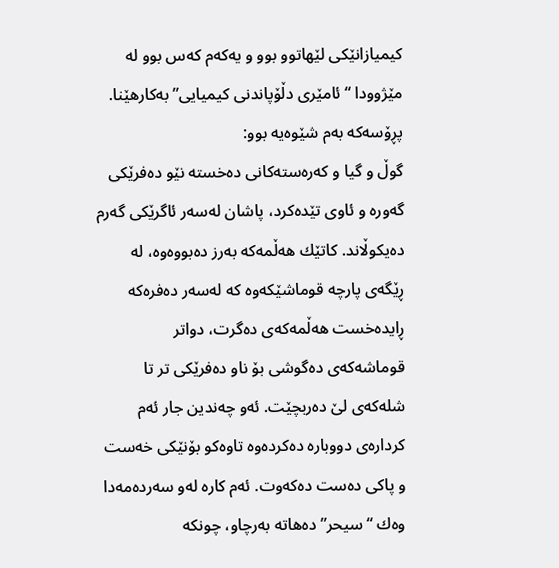كیمیازانێكی لێهاتوو بوو و یەكەم كەس بوو لە مێژوودا “ئامێری دڵۆپاندنی كیمیایی” بەكارهێنا. پڕۆسەكە بەم شێوەیە بوو:
گوڵ و گیا و كەرەستەكانی دەخستە نێو دەفرێكی گەورە و ئاوی تێدەكرد، پاشان لەسەر ئاگرێكی گەرم دەیكوڵاند. كاتێك هەڵمەكە بەرز دەبووەوە، لە ڕێگەی پارچە قوماشێكەوە كە لەسەر دەفرەكە ڕایدەخست هەڵمەكەی دەگرت، دواتر قوماشەكەی دەگوشی بۆ ناو دەفرێكی تر تا شلەكەی لێ دەربچێت. ئەو چەندین جار ئەم كردارەی دووبارە دەكردەوە تاوەكو بۆنێكی خەست و پاكی دەست دەكەوت. ئەم كارە لەو سەردەمەدا وەك “سیحر” دەهاتە بەرچاو، چونكە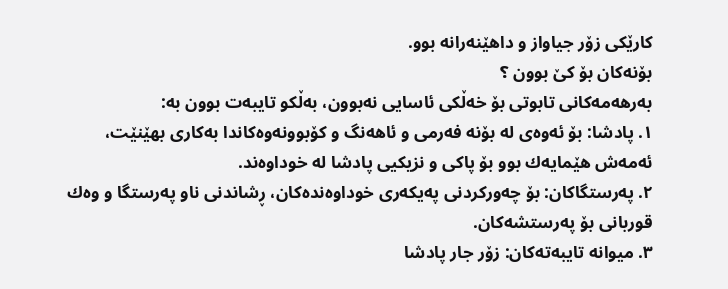كارێكی زۆر جیاواز و داهێنەرانە بوو.
بۆنەكان بۆ كێ بوون ؟
بەرهەمەكانی تابوتی بۆ خەڵكی ئاسایی نەبوون، بەڵكو تایبەت بوون بە:
١. پادشا: بۆ ئەوەی لە بۆنە فەرمی و ئاهەنگ و كۆبوونەوەكاندا بەكاری بهێنێت، ئەمەش هێمایەك بوو بۆ پاكی و نزیكیی پادشا لە خوداوەند.
٢. پەرستگاكان: بۆ چەوركردنی پەیكەری خوداوەندەكان، ڕشاندنی ناو پەرستگا و وەك قوربانی بۆ پەرستشەكان.
٣. میوانە تایبەتەكان: زۆر جار پادشا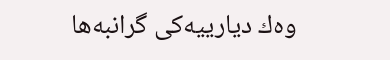وەك دیارییەكی گرانبەها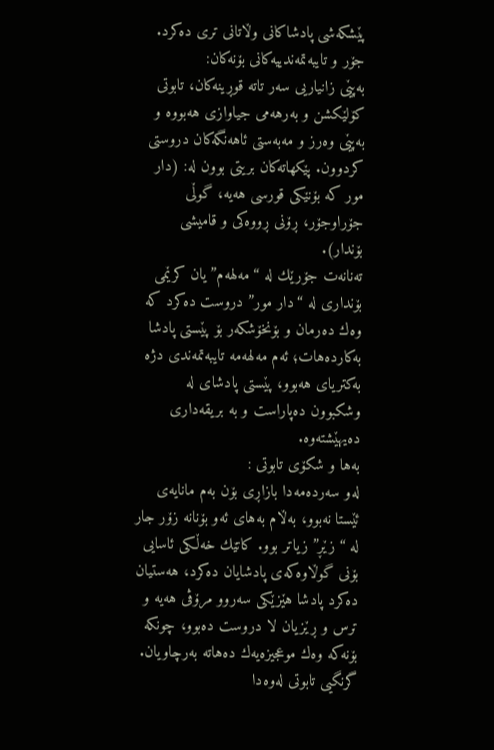پێشكەشی پادشاكانی وڵاتانی تری دەكرد.
جۆر و تایبەتمەندییەكانی بۆنەكان:
بەپێی زانیاریی سەر تاتە قوڕینەكان، تابوتی كۆلێكشن و بەرهەمی جیاوازی هەبووە و بەپێی وەرز و مەبەستی ئاهەنگەكان دروستی كردوون. پێكهاتەكان بریتی بوون لە: (دار مور كە بۆنێكی قورسی هەیە، گوڵی جۆراوجۆر، ڕۆنی ڕووەكی و قامیشی بۆندار).
تەنانەت جۆرێك لە “مەلهەم” یان كرێمی بۆنداری لە “دار مور” دروست دەكرد كە وەك دەرمان و بۆنخۆشكەر بۆ پێستی پادشا بەكاردەهات؛ ئەم مەلهەمە تایبەتمەندی دژە بەكتریای هەبوو، پێستی پادشای لە وشكبوون دەپاراست و بە بریقەداری دەیهێشتەوە.
بەها و شكۆی تابوتی :
لەو سەردەمەدا بازاڕی بۆن بەم مانایەی ئێستا نەبوو، بەڵام بەهای ئەو بۆنانە زۆر جار لە “زێڕ” زیاتر بوو. كاتێك خەڵكی ئاسایی بۆنی گوڵاوەكەی پادشایان دەكرد، هەستیان دەكرد پادشا هێزێكی سەروو مرۆڤی هەیە و ترس و ڕێزیان لا دروست دەبوو، چونكە بۆنەكە وەك موعجیزەیەك دەهاتە بەرچاویان.
گرنگیی تابوتی لەوەدا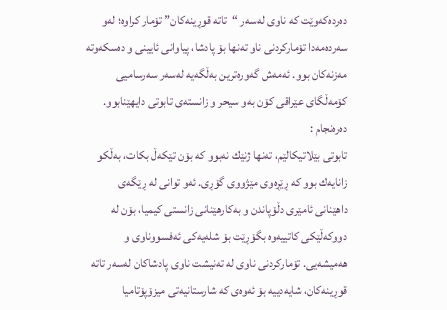دەردەكەوێت كە ناوی لەسەر “تاتە قوڕینەكان” تۆمار كراوە؛ لەو سەردەمەدا تۆماركردنی ناو تەنها بۆ پادشا، پیاوانی ئایینی و دەسكەوتە مەزنەكان بوو. ئەمەش گەورەترین بەڵگەیە لەسەر سەرسامیی كۆمەڵگای عێراقی كۆن بەو سیحر و زانستەی تابوتی دایهێنابوو.
دەرەنجام :
تابوتی بێلاتیكالێم، تەنها ژنێك نەبوو كە بۆن تێكەڵ بكات، بەڵكو زانایەك بوو كە ڕێڕەوی مێژووی گۆڕی. ئەو توانی لە ڕێگەی داهێنانی ئامێری دڵۆپاندن و بەكارهێنانی زانستی كیمیا، بۆن لە دووكەڵێكی كاتییەوە بگۆڕێت بۆ شلەیەكی ئەفسووناوی و هەمیشەیی. تۆماركردنی ناوی لە تەنیشت ناوی پادشاكان لەسەر تاتە قوڕینەكان، شایەدییە بۆ ئەوەی كە شارستانیەتی میزۆپۆتامیا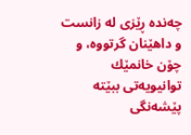چەندە ڕێزی لە زانست و داهێنان گرتووە، و چۆن خانمێك توانیویەتی ببێتە پێشەنگی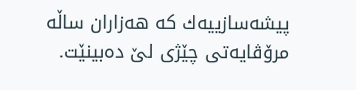پیشەسازییەك كە هەزاران ساڵە مرۆڤایەتی چێژی لێ دەبینێت.